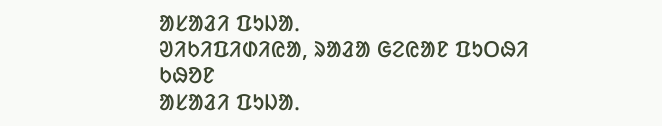ᱟᱥᱟᱲᱤ ᱯᱩᱡᱟᱹ
ᱣᱤᱠᱤᱯᱤᱰᱤᱭᱟ, ᱨᱟᱲᱟ ᱜᱮᱭᱟᱱ ᱯᱩᱛᱷᱤ ᱠᱷᱚᱱ
ᱟᱥᱟᱲᱤ ᱯᱩᱡᱟᱹ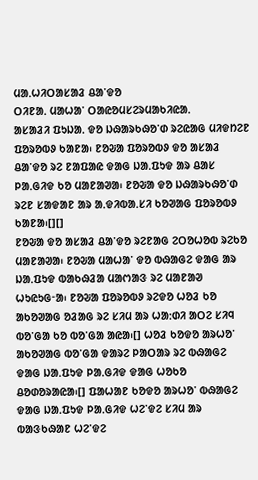ᱢᱟᱹᱦᱤᱛᱟᱥᱟᱲ ᱪᱟᱸᱫᱚ
ᱛᱤᱱᱟᱹ ᱢᱟᱦᱟᱸ ᱛᱟᱭᱚᱢᱥᱮᱨᱢᱟᱠᱤᱭᱟᱹ
ᱟᱥᱟᱲᱤ ᱯᱩᱡᱟᱹ ᱫᱚ ᱡᱷᱟᱨᱠᱷᱚᱸᱰ ᱨᱮᱭᱟᱜ ᱢᱤᱫᱴᱮᱱ ᱯᱚᱨᱚᱵᱽ ᱠᱟᱱᱟ᱾ ᱱᱚᱶᱟ ᱯᱚᱨᱚᱵᱽ ᱫᱚ ᱟᱥᱟᱲ ᱪᱟᱸᱫᱚ ᱨᱮ ᱱᱟᱯᱟᱭ ᱫᱟᱜ ᱡᱟᱹᱯᱩᱫ ᱟᱨ ᱪᱟᱥ ᱞᱟᱹᱜᱤᱫ ᱠᱚ ᱢᱟᱱᱟᱣᱟ᱾ ᱱᱚᱶᱟ ᱫᱚ ᱡᱷᱟᱨᱠᱷᱚᱸᱰ ᱨᱮᱱ ᱥᱟᱫᱟᱱ ᱟᱨ ᱟᱹᱫᱤᱵᱟᱹᱥᱤ ᱠᱚᱣᱟᱜ ᱯᱚᱨᱚᱵᱽ ᱠᱟᱱᱟ᱾[][]
ᱱᱚᱶᱟ ᱫᱚ ᱟᱥᱟᱲ ᱪᱟᱸᱫᱚ ᱨᱮᱱᱟᱜ ᱮᱛᱚᱦᱚᱵ ᱨᱮᱠᱚ ᱢᱟᱱᱟᱣᱟ᱾ ᱱᱚᱶᱟ ᱢᱟᱦᱟᱸ ᱫᱚ ᱵᱷᱟᱜᱮ ᱫᱟᱜ ᱟᱨ ᱡᱟᱹᱯᱩᱫ ᱵᱟᱠᱷᱲᱟ ᱢᱟᱬᱟᱝ ᱨᱮ ᱢᱟᱱᱟᱣ ᱦᱩᱭᱩᱜᱼᱟ᱾ ᱱᱚᱶᱟ ᱯᱚᱨᱚᱵᱽ ᱨᱮᱫᱚ ᱦᱚᱲ ᱠᱚ ᱟᱠᱚᱣᱟᱜ ᱚᱲᱟᱜ ᱨᱮ ᱥᱤᱢ ᱟᱨ ᱦᱟᱺᱰᱤ ᱟᱛᱮ ᱥᱤᱧ ᱵᱚᱸᱜᱟ ᱠᱚ ᱵᱚᱸᱜᱟ ᱟᱭᱟ᱾[] ᱦᱚᱲ ᱠᱚᱫᱚ ᱟᱨᱦᱚᱸ ᱟᱠᱚᱣᱟᱜ ᱵᱚᱸᱜᱟ ᱫᱟᱨᱮ ᱞᱟᱛᱟᱨ ᱨᱮ ᱵᱷᱟᱜᱮ ᱫᱟᱜ ᱡᱟᱹᱯᱩᱫ ᱞᱟᱹᱜᱤᱫ ᱫᱟᱜ ᱦᱚᱠᱚ ᱪᱚᱰᱚᱨᱟᱭᱟ᱾[] ᱯᱟᱦᱟᱱ ᱠᱚᱫᱚ ᱟᱨᱦᱚᱸ ᱵᱷᱟᱜᱮ ᱫᱟᱜ ᱡᱟᱹᱯᱩᱫ ᱞᱟᱹᱜᱤᱫ ᱦᱮᱸᱫᱮ ᱥᱤᱢ ᱟᱨ ᱵᱟᱝᱠᱷᱟᱱ ᱦᱮᱸᱫᱮ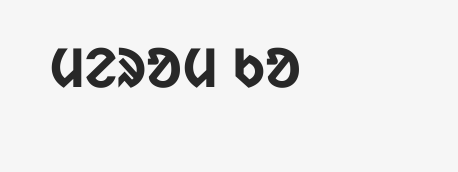ᱢᱮᱨᱚᱢ ᱠᱚ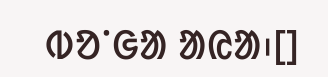ᱵᱚᱸᱜᱟ ᱟᱭᱟ᱾[]